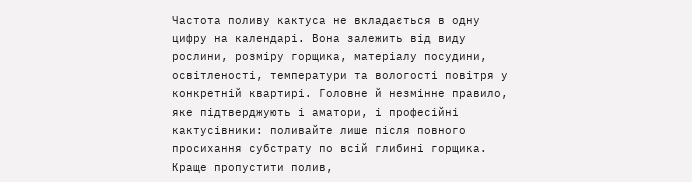Частота поливу кактуса не вкладається в одну цифру на календарі. Вона залежить від виду рослини, розміру горщика, матеріалу посудини, освітленості, температури та вологості повітря у конкретній квартирі. Головне й незмінне правило, яке підтверджують і аматори, і професійні кактусівники: поливайте лише після повного просихання субстрату по всій глибині горщика. Краще пропустити полив,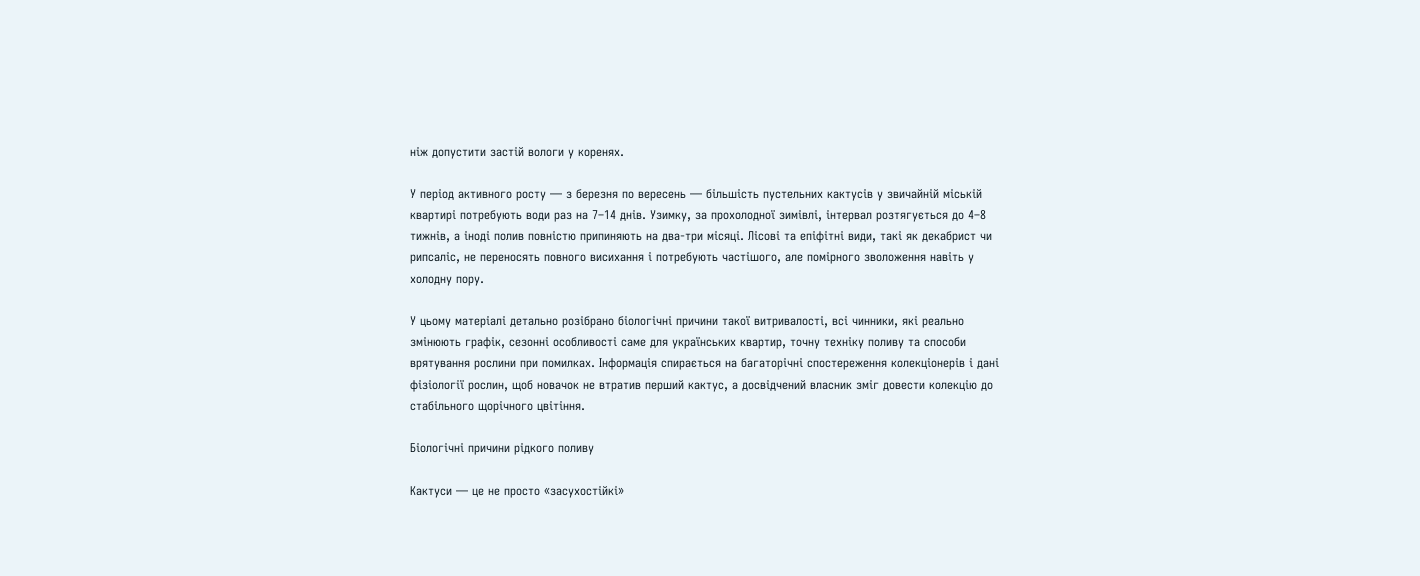ніж допустити застій вологи у коренях.

У період активного росту — з березня по вересень — більшість пустельних кактусів у звичайній міській квартирі потребують води раз на 7–14 днів. Узимку, за прохолодної зимівлі, інтервал розтягується до 4–8 тижнів, а іноді полив повністю припиняють на два-три місяці. Лісові та епіфітні види, такі як декабрист чи рипсаліс, не переносять повного висихання і потребують частішого, але помірного зволоження навіть у холодну пору.

У цьому матеріалі детально розібрано біологічні причини такої витривалості, всі чинники, які реально змінюють графік, сезонні особливості саме для українських квартир, точну техніку поливу та способи врятування рослини при помилках. Інформація спирається на багаторічні спостереження колекціонерів і дані фізіології рослин, щоб новачок не втратив перший кактус, а досвідчений власник зміг довести колекцію до стабільного щорічного цвітіння.

Біологічні причини рідкого поливу

Кактуси — це не просто «засухостійкі»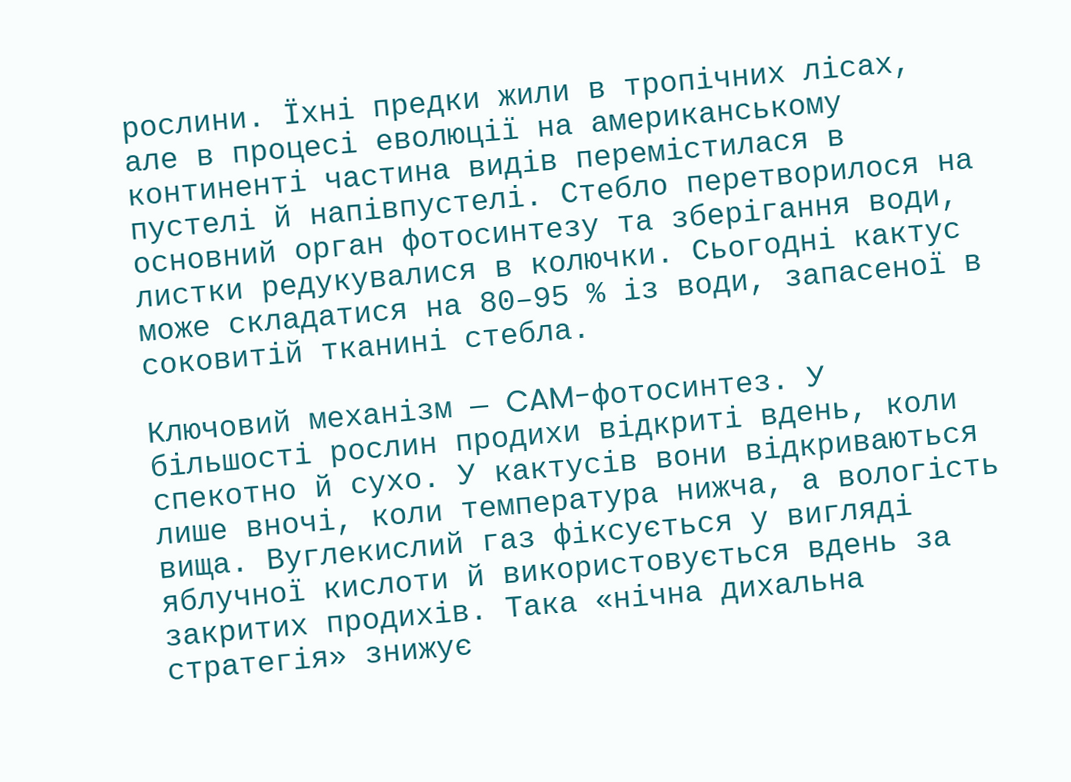рослини. Їхні предки жили в тропічних лісах, але в процесі еволюції на американському континенті частина видів перемістилася в пустелі й напівпустелі. Стебло перетворилося на основний орган фотосинтезу та зберігання води, листки редукувалися в колючки. Сьогодні кактус може складатися на 80–95 % із води, запасеної в соковитій тканині стебла.

Ключовий механізм — CAM-фотосинтез. У більшості рослин продихи відкриті вдень, коли спекотно й сухо. У кактусів вони відкриваються лише вночі, коли температура нижча, а вологість вища. Вуглекислий газ фіксується у вигляді яблучної кислоти й використовується вдень за закритих продихів. Така «нічна дихальна стратегія» знижує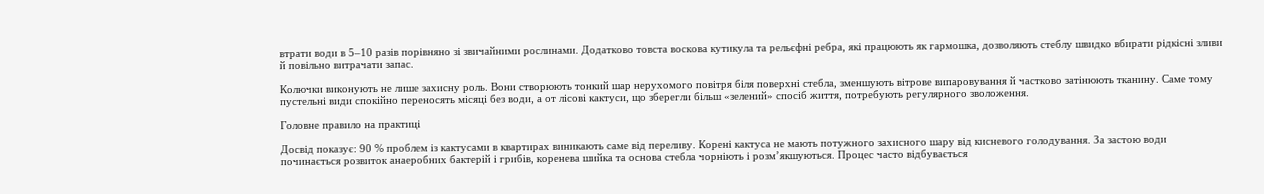втрати води в 5–10 разів порівняно зі звичайними рослинами. Додатково товста воскова кутикула та рельєфні ребра, які працюють як гармошка, дозволяють стеблу швидко вбирати рідкісні зливи й повільно витрачати запас.

Колючки виконують не лише захисну роль. Вони створюють тонкий шар нерухомого повітря біля поверхні стебла, зменшують вітрове випаровування й частково затінюють тканину. Саме тому пустельні види спокійно переносять місяці без води, а от лісові кактуси, що зберегли більш «зелений» спосіб життя, потребують регулярного зволоження.

Головне правило на практиці

Досвід показує: 90 % проблем із кактусами в квартирах виникають саме від переливу. Корені кактуса не мають потужного захисного шару від кисневого голодування. За застою води починається розвиток анаеробних бактерій і грибів, коренева шийка та основа стебла чорніють і розм’якшуються. Процес часто відбувається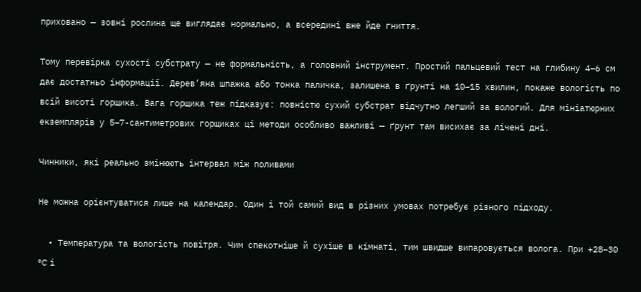приховано — зовні рослина ще виглядає нормально, а всередині вже йде гниття.

Тому перевірка сухості субстрату — не формальність, а головний інструмент. Простий пальцевий тест на глибину 4–6 см дає достатньо інформації. Дерев’яна шпажка або тонка паличка, залишена в ґрунті на 10–15 хвилин, покаже вологість по всій висоті горщика. Вага горщика теж підказує: повністю сухий субстрат відчутно легший за вологий. Для мініатюрних екземплярів у 5–7-сантиметрових горщиках ці методи особливо важливі — ґрунт там висихає за лічені дні.

Чинники, які реально змінюють інтервал між поливами

Не можна орієнтуватися лише на календар. Один і той самий вид в різних умовах потребує різного підходу.

  • Температура та вологість повітря. Чим спекотніше й сухіше в кімнаті, тим швидше випаровується волога. При +28–30 °C і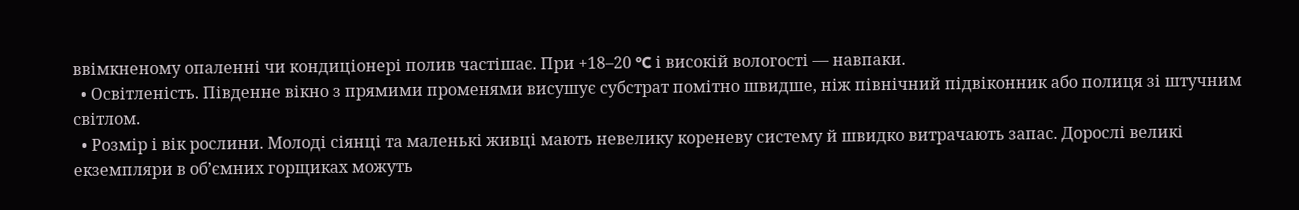ввімкненому опаленні чи кондиціонері полив частішає. При +18–20 °C і високій вологості — навпаки.
  • Освітленість. Південне вікно з прямими променями висушує субстрат помітно швидше, ніж північний підвіконник або полиця зі штучним світлом.
  • Розмір і вік рослини. Молоді сіянці та маленькі живці мають невелику кореневу систему й швидко витрачають запас. Дорослі великі екземпляри в об’ємних горщиках можуть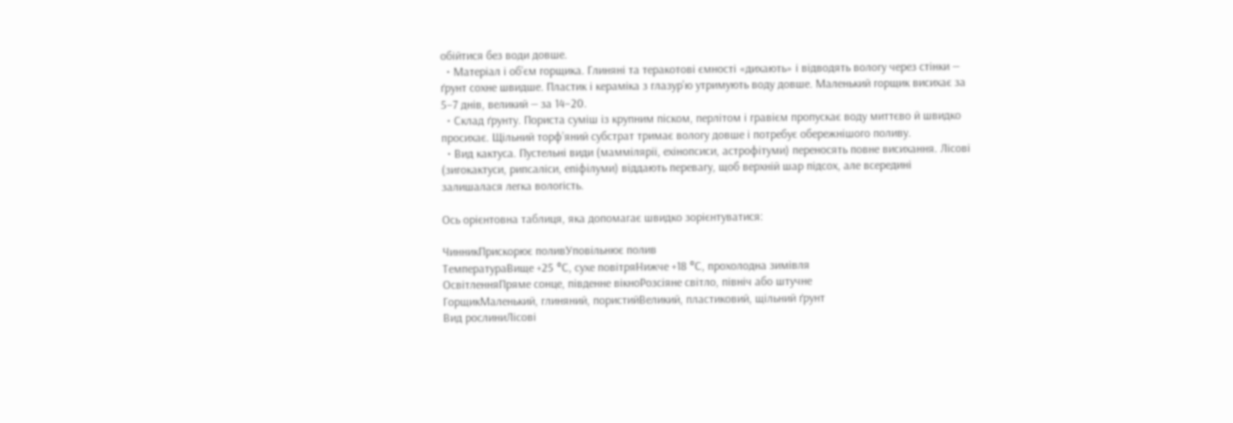обійтися без води довше.
  • Матеріал і об’єм горщика. Глиняні та теракотові ємності «дихають» і відводять вологу через стінки — ґрунт сохне швидше. Пластик і кераміка з глазур’ю утримують воду довше. Маленький горщик висихає за 5–7 днів, великий — за 14–20.
  • Склад ґрунту. Пориста суміш із крупним піском, перлітом і гравієм пропускає воду миттєво й швидко просихає. Щільний торф’яний субстрат тримає вологу довше і потребує обережнішого поливу.
  • Вид кактуса. Пустельні види (маммілярії, ехінопсиси, астрофітуми) переносять повне висихання. Лісові (зигокактуси, рипсаліси, епіфілуми) віддають перевагу, щоб верхній шар підсох, але всередині залишалася легка вологість.

Ось орієнтовна таблиця, яка допомагає швидко зорієнтуватися:

ЧинникПрискорює поливУповільнює полив
ТемператураВище +25 °C, сухе повітряНижче +18 °C, прохолодна зимівля
ОсвітленняПряме сонце, південне вікноРозсіяне світло, північ або штучне
ГорщикМаленький, глиняний, пористийВеликий, пластиковий, щільний ґрунт
Вид рослиниЛісові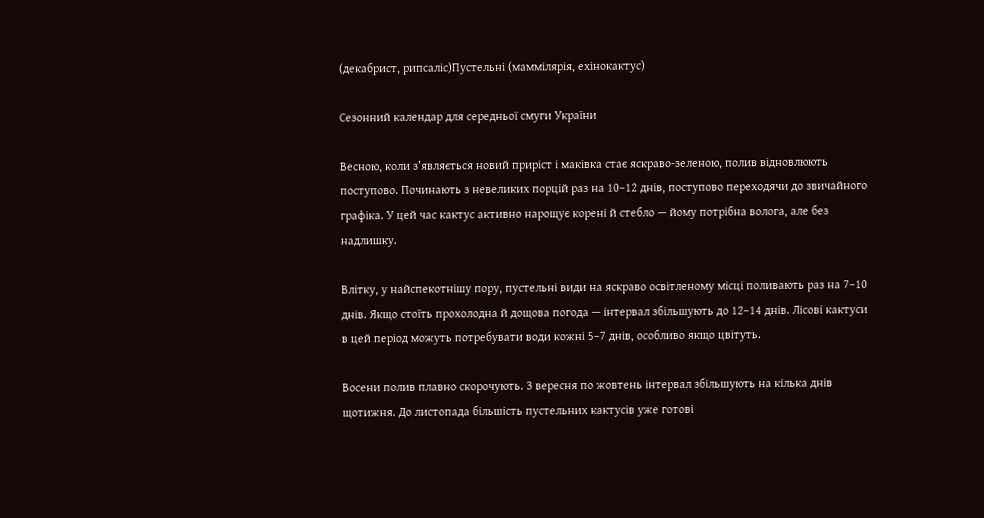(декабрист, рипсаліс)Пустельні (маммілярія, ехінокактус)

Сезонний календар для середньої смуги України

Весною, коли з’являється новий приріст і маківка стає яскраво-зеленою, полив відновлюють поступово. Починають з невеликих порцій раз на 10–12 днів, поступово переходячи до звичайного графіка. У цей час кактус активно нарощує корені й стебло — йому потрібна волога, але без надлишку.

Влітку, у найспекотнішу пору, пустельні види на яскраво освітленому місці поливають раз на 7–10 днів. Якщо стоїть прохолодна й дощова погода — інтервал збільшують до 12–14 днів. Лісові кактуси в цей період можуть потребувати води кожні 5–7 днів, особливо якщо цвітуть.

Восени полив плавно скорочують. З вересня по жовтень інтервал збільшують на кілька днів щотижня. До листопада більшість пустельних кактусів уже готові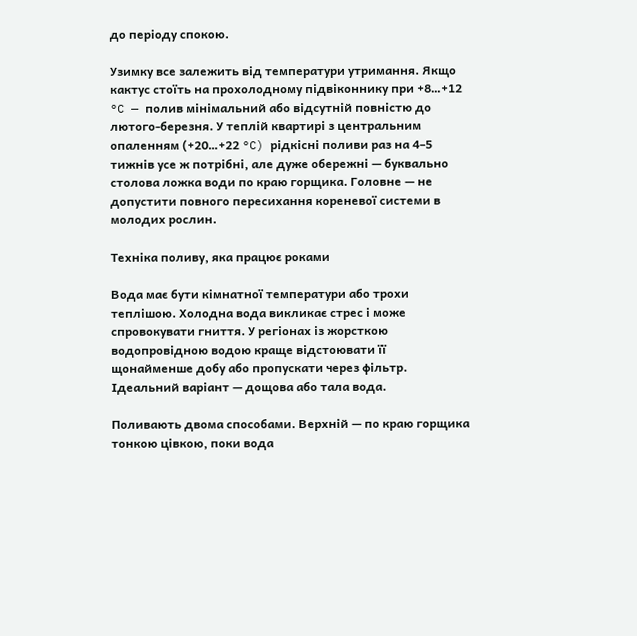до періоду спокою.

Узимку все залежить від температури утримання. Якщо кактус стоїть на прохолодному підвіконнику при +8…+12 °C — полив мінімальний або відсутній повністю до лютого-березня. У теплій квартирі з центральним опаленням (+20…+22 °C) рідкісні поливи раз на 4–5 тижнів усе ж потрібні, але дуже обережні — буквально столова ложка води по краю горщика. Головне — не допустити повного пересихання кореневої системи в молодих рослин.

Техніка поливу, яка працює роками

Вода має бути кімнатної температури або трохи теплішою. Холодна вода викликає стрес і може спровокувати гниття. У регіонах із жорсткою водопровідною водою краще відстоювати її щонайменше добу або пропускати через фільтр. Ідеальний варіант — дощова або тала вода.

Поливають двома способами. Верхній — по краю горщика тонкою цівкою, поки вода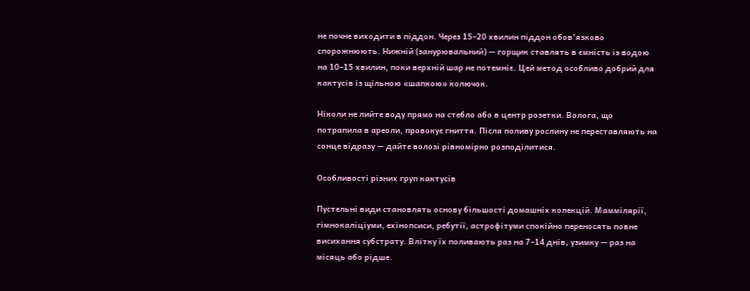не почне виходити в піддон. Через 15–20 хвилин піддон обов’язково спорожнюють. Нижній (занурювальний) — горщик ставлять в ємність із водою на 10–15 хвилин, поки верхній шар не потемніє. Цей метод особливо добрий для кактусів із щільною «шапкою» колючок.

Ніколи не лийте воду прямо на стебло або в центр розетки. Волога, що потрапила в ареоли, провокує гниття. Після поливу рослину не переставляють на сонце відразу — дайте волозі рівномірно розподілитися.

Особливості різних груп кактусів

Пустельні види становлять основу більшості домашніх колекцій. Маммілярії, гімнокаліціуми, ехінопсиси, ребутії, астрофітуми спокійно переносять повне висихання субстрату. Влітку їх поливають раз на 7–14 днів, узимку — раз на місяць або рідше.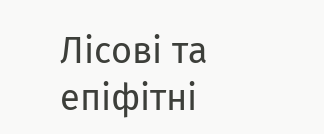Лісові та епіфітні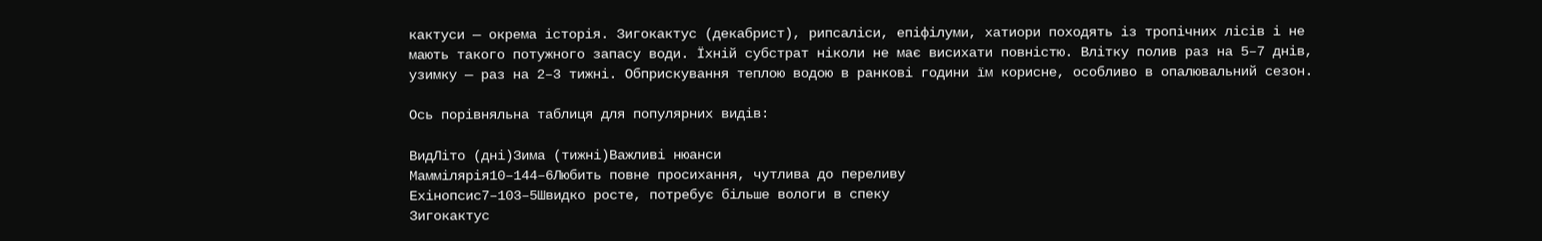кактуси — окрема історія. Зигокактус (декабрист), рипсаліси, епіфілуми, хатиори походять із тропічних лісів і не мають такого потужного запасу води. Їхній субстрат ніколи не має висихати повністю. Влітку полив раз на 5–7 днів, узимку — раз на 2–3 тижні. Обприскування теплою водою в ранкові години їм корисне, особливо в опалювальний сезон.

Ось порівняльна таблиця для популярних видів:

ВидЛіто (дні)Зима (тижні)Важливі нюанси
Маммілярія10–144–6Любить повне просихання, чутлива до переливу
Ехінопсис7–103–5Швидко росте, потребує більше вологи в спеку
Зигокактус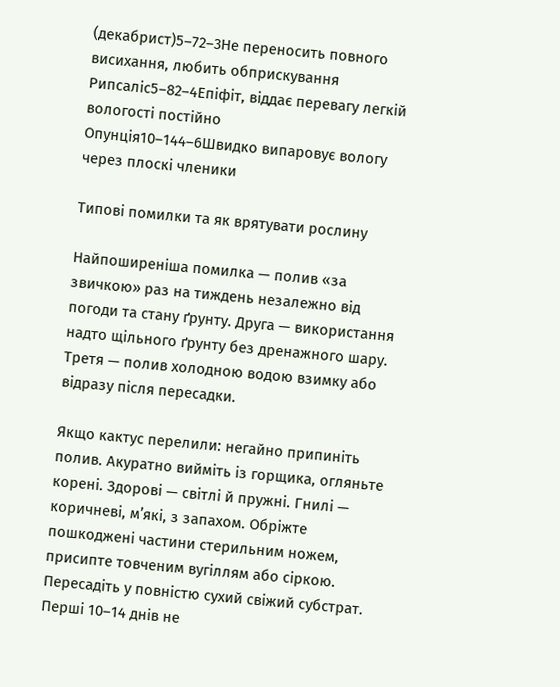(декабрист)5–72–3Не переносить повного висихання, любить обприскування
Рипсаліс5–82–4Епіфіт, віддає перевагу легкій вологості постійно
Опунція10–144–6Швидко випаровує вологу через плоскі членики

Типові помилки та як врятувати рослину

Найпоширеніша помилка — полив «за звичкою» раз на тиждень незалежно від погоди та стану ґрунту. Друга — використання надто щільного ґрунту без дренажного шару. Третя — полив холодною водою взимку або відразу після пересадки.

Якщо кактус перелили: негайно припиніть полив. Акуратно вийміть із горщика, огляньте корені. Здорові — світлі й пружні. Гнилі — коричневі, м’які, з запахом. Обріжте пошкоджені частини стерильним ножем, присипте товченим вугіллям або сіркою. Пересадіть у повністю сухий свіжий субстрат. Перші 10–14 днів не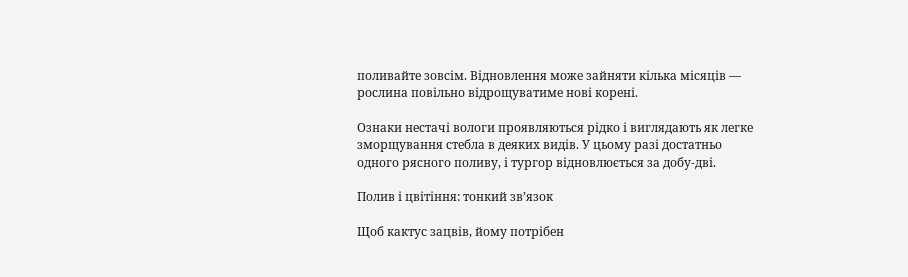поливайте зовсім. Відновлення може зайняти кілька місяців — рослина повільно відрощуватиме нові корені.

Ознаки нестачі вологи проявляються рідко і виглядають як легке зморщування стебла в деяких видів. У цьому разі достатньо одного рясного поливу, і тургор відновлюється за добу-дві.

Полив і цвітіння: тонкий зв’язок

Щоб кактус зацвів, йому потрібен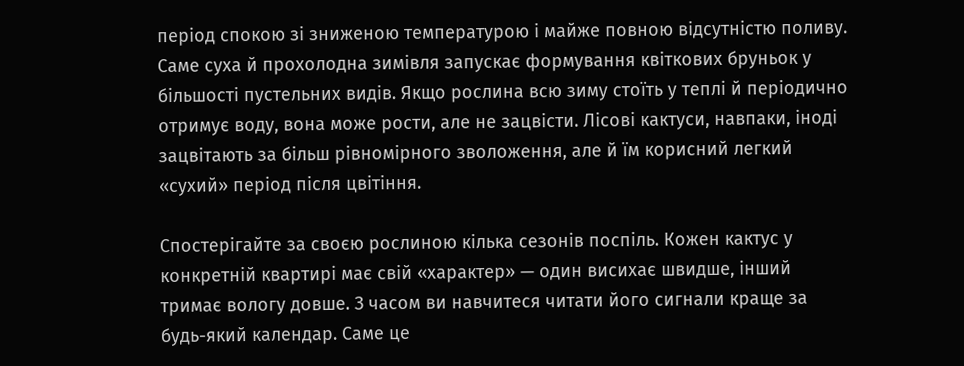період спокою зі зниженою температурою і майже повною відсутністю поливу. Саме суха й прохолодна зимівля запускає формування квіткових бруньок у більшості пустельних видів. Якщо рослина всю зиму стоїть у теплі й періодично отримує воду, вона може рости, але не зацвісти. Лісові кактуси, навпаки, іноді зацвітають за більш рівномірного зволоження, але й їм корисний легкий «сухий» період після цвітіння.

Спостерігайте за своєю рослиною кілька сезонів поспіль. Кожен кактус у конкретній квартирі має свій «характер» — один висихає швидше, інший тримає вологу довше. З часом ви навчитеся читати його сигнали краще за будь-який календар. Саме це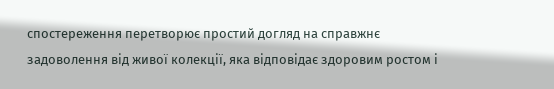спостереження перетворює простий догляд на справжнє задоволення від живої колекції, яка відповідає здоровим ростом і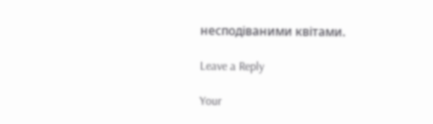несподіваними квітами.

Leave a Reply

Your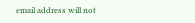email address will not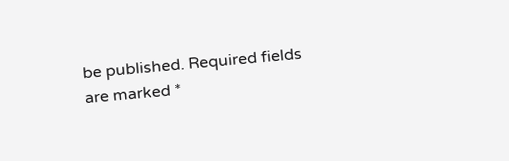be published. Required fields are marked *